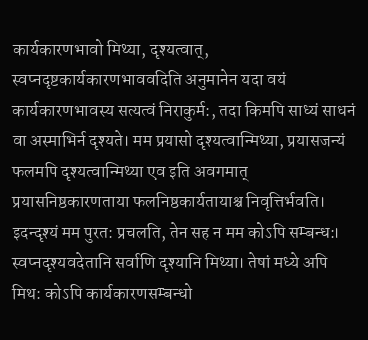कार्यकारणभावो मिथ्या, दृश्यत्वात्, स्वप्नदृष्टकार्यकारणभाववदिति अनुमानेन यदा वयं कार्यकारणभावस्य सत्यत्वं निराकुर्म:, तदा किमपि साध्यं साधनं वा अस्माभिर्न दृश्यते। मम प्रयासो दृश्यत्वान्मिथ्या, प्रयासजन्यं फलमपि दृश्यत्वान्मिथ्या एव इति अवगमात् प्रयासनिष्ठकारणताया फलनिष्ठकार्यतायाश्च निवृत्तिर्भवति। इदन्दृश्यं मम पुरत: प्रचलति, तेन सह न मम कोऽपि सम्बन्ध:। स्वप्नदृश्यवदेतानि सर्वाणि दृश्यानि मिथ्या। तेषां मध्ये अपि मिथ: कोऽपि कार्यकारणसम्बन्धो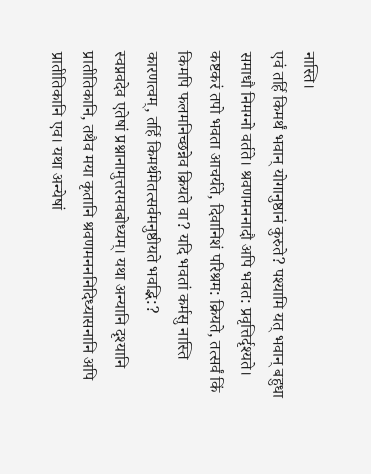नास्ति।
एवं तर्हि किमर्थं भवान् योगानुष्ठानं कुरुते? पश्यामि यत् भवान् बहुधा समाधौ निमग्नो वर्तते। श्रवणमननादौ अपि भवत: प्रवृत्तिर्दृश्यते। कष्टकरं तपो भवता आचर्यते, दिवानिशं परिश्रम: क्रियते, तत्सर्वं किं किमपि फलमनिच्छन्नेव क्रियते वा? यदि भवतां कर्मसु नास्ति कारणत्वम्, तर्हि किमर्थमेतत्सर्वमनुष्ठीयते भवद्भि:?
स्वप्नवदेव एतेषां प्रश्नानामुत्तरमवबोध्यम्। यथा अन्यानि दृश्यानि प्रातीतिकानि, तथैव मया कृतानि श्रवणमनननिदिध्यासनानि अपि प्रातीतिकानि एव। यथा अन्येषां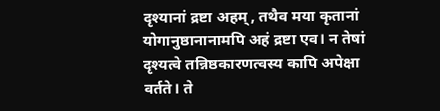दृश्यानां द्रष्टा अहम्, तथैव मया कृतानां योगानुष्ठानानामपि अहं द्रष्टा एव। न तेषां दृश्यत्वे तन्निष्ठकारणत्वस्य कापि अपेक्षा वर्तते। ते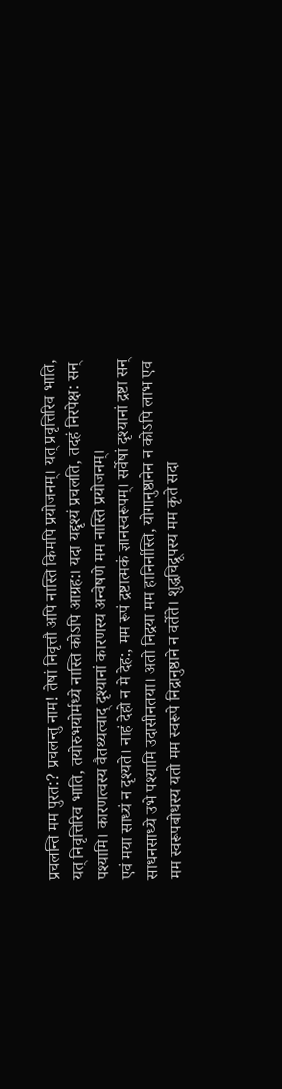प्रचलन्ति मम पुरत:? प्रचलन्तु नाम! तेषां निवृत्तौ अपि नास्ति किमपि प्रयोजनम्। यत् प्रवृत्तिरिव भाति, यत् निवृत्तिरिव भाति, तयोरुभयोर्मध्ये नास्ति कोऽपि आग्रह:। यदा यद्दृश्यं प्रचलति, तदहं निरपेक्ष: सन् पश्यामि। कारणत्वस्य वैतथ्यत्वाद् दृश्यानां कारणस्य अन्वेषणे मम नास्ति प्रयोजनम्।
एवं मया साध्यं न दृश्यते। नाहं देहो न मे देह:, मम रूपं द्रष्टात्मकं ज्ञानस्वरूपम्। सर्वेषां दृश्यानां द्रष्टा सन् साधनसाध्ये उभे पश्यामि उदासीनतया। अतो निद्रया मम हानिर्नास्ति, योगानुष्ठानेन न कोऽपि लाभ एव मम स्वरूपबोधस्य यतो मम स्वरूपे निद्रानुष्ठाने न वर्तेते। शुद्धचिद्रूपस्य मम कृते सदा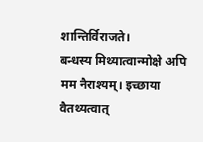शान्तिर्विराजते।
बन्धस्य मिथ्यात्वान्मोक्षे अपि मम नैराश्यम्। इच्छाया वैतथ्यत्वात्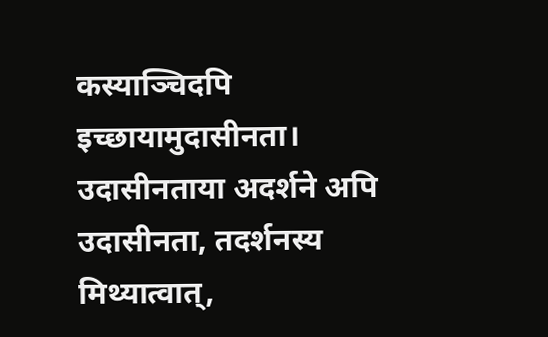कस्याञ्चिदपि इच्छायामुदासीनता। उदासीनताया अदर्शने अपि उदासीनता, तदर्शनस्य मिथ्यात्वात्,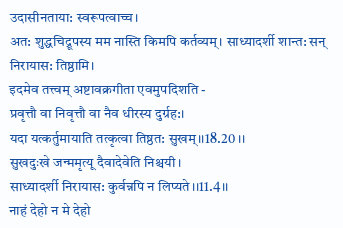उदासीनताया: स्वरूपत्वाच्च।
अत: शुद्धचिद्रूपस्य मम नास्ति किमपि कर्तव्यम्। साध्यादर्शी शान्त: सन् निरायास: तिष्ठामि।
इदमेव तत्त्वम् अष्टावक्रगीता एवमुपदिशति -
प्रवृत्तौ वा निवृत्तौ वा नैव धीरस्य दुर्ग्रह:।
यदा यत्कर्तुमायाति तत्कृत्वा तिष्ठत: सुखम्।।18.20।।
सुखदुःखे जन्ममृत्यू दैवादेवेति निश्चयी।
साध्यादर्शी निरायास: कुर्वन्नपि न लिप्यते।।11.4।।
नाहं देहो न मे देहो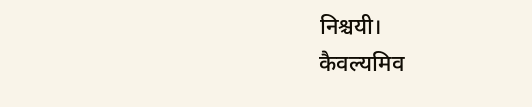निश्चयी।
कैवल्यमिव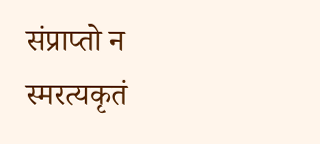संप्राप्तो न स्मरत्यकृतं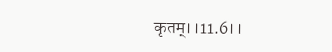कृतम्।।11.6।।